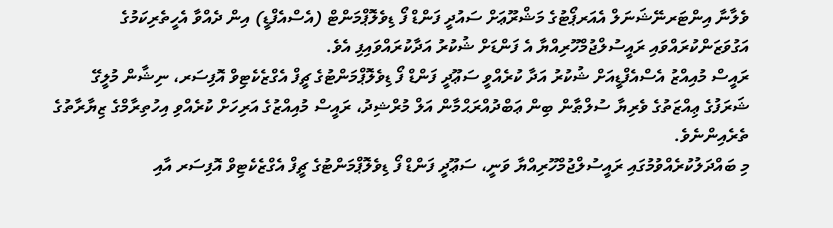ވެލާނާ އިންޓަރނޭޝަނަލް އެއަރޕޯޓުގެ މަޝްރޫޢަށް ސައުދީ ފަންޑް ފޯ ޑިވެލޮޕްމަންޓް (އެސްއެފްޑީ) އިން ދެއްވާ އެހީތެރިކަމުގެ އަގުވަޒަންކުރައްވައި ރައީސުލްޖުމްހޫރިއްޔާ އެ ފަންޑަށް ޝުކުރު އަދާކުރައްވައިފި އެވެ.
ރައީސް މުއިއްޒު އެސްއެފްޑީއަށް ޝުކުރު އަދާ ކުރެއްވީ ސަޢޫދީ ފަންޑް ފޯ ޑިވެލޮޕްމަންޓުގެ ޗީފް އެގްޒެކެޓިވް އޮފިސަރ، ނިޝާން މުލީގޭ ޝަރަފުގެ ޢިއްޒަތުގެ ވެރިޔާ ސުލްޠާން ބިން ޢަބްދުއްރަޙްމާން އަލް މުރްޝިދު، ރައީސް މުއިއްޒުގެ އަރިހަށް ކުރެއްވި އިހުތިރާމްގެ ޒިޔާރާތުގެ ތެރެއިންނެވެ.
މި ބައްދަލުކުރެއްވުމުގައި ރައީސުލްޖުމްހޫރިއްޔާ ވަނީ، ސަޢޫދީ ފަންޑް ފޯ ޑިވެލޮޕްމަންޓުގެ ޗީފް އެގްޒެކެޓިވް އޮފިސަރ އާއި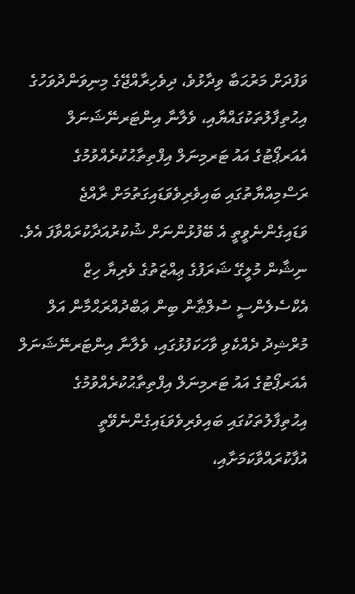ވަފުދަށް މަރުޙަބާ ވިދާޅުވެ، ދިވެހިރާއްޖޭގެ މިނިވަންދުވަހުގެ އިޙުތިފާލުތަކުގައްޔާއި، ވެލާނާ އިންޓަރނޭޝަނަލް އެއަރޕޯޓުގެ އައު ޓަރމިނަލް އިފްތިތާޙުކުރެއްވުމުގެ ރަސްމިއްޔާތުގައި ބައިވެރިވެވަޑައިގަތުމަށް ރާއްޖެ ވަޑައިގެންނެވީތީ އެ ބޭފުޅުންނަށް ޝުކުރުއަދާކުރައްވާފަ އެވެ.
ނިޝާން މުލީގޭ ޝަރަފުގެ ޢިއްޒަތުގެ ވެރިޔާ ހިޒް އެކްސެލެންސީ ސުލްޠާން ބިން ޢަބްދުއްރަޙްމާން އަލް މުރްޝިދު ދެއްކެވި ވާހަކަފުޅުގައި، ވެލާނާ އިންޓަރނޭޝަނަލް އެއަރޕޯޓުގެ އައު ޓަރމިނަލް އިފްތިތާޙުކުރެއްވުމުގެ އިޙުތިފާލުތަކުގައި ބައިވެރިވެވަޑައިގެންނެވޭތީ އުފާކުރައްވާކަމަށާއި،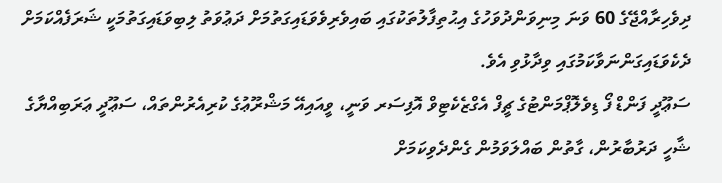ދިވެހިރާއްޖޭގެ 60 ވަނަ މިނިވަންދުވަހުގެ އިޙުތިފާލުތަކުގައި ބައިވެރިވެވަޑައިގަތުމަށް ދަޢުވަތު ލިބިވަޑައިގަތުމަކީ ޝަރަފެއްކަމަށް ދެކެވަޑައިގަންނަވާކަމުގައި ވިދާޅުވި އެވެ.
ސަޢޫދީ ފަންޑް ފޯ ޑިވެލޮޕްމަންޓުގެ ޗީފް އެގްޒެކެޓިވް އޮފިސަރ ވަނީ، ވީއައިއޭ މަޝްރޫޢުގެ ކުރިއެރުންތައް، ސަޢޫދީ ޢަރަބިއްޔާގެ ޝާހީ ދަރުބާރުން، ގާތުން ބައްލަވަމުން ގެންދެވިކަމަށް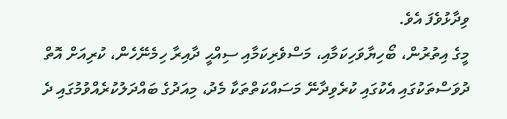ވިދާޅުވެފަ އެވެ.
މީގެ އިތުރުން، ބޯހިޔާވަހިކަމާއި، މަސްވެރިކަމާއި ސިއްޙީ ދާއިރާ ހިމެނޭހެން، ކުރިއަށް އޮތް ދުވަސްތަކުގައި އެކުގައި ކުރެވިދާނޭ މަސައްކަތްތަކާ މެދު، މިއަދުގެ ބައްދަލުކުރެއްވުމުގައި ދެ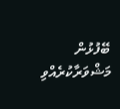ބޭފުޅުން މަޝްވަރާކުރެއްވި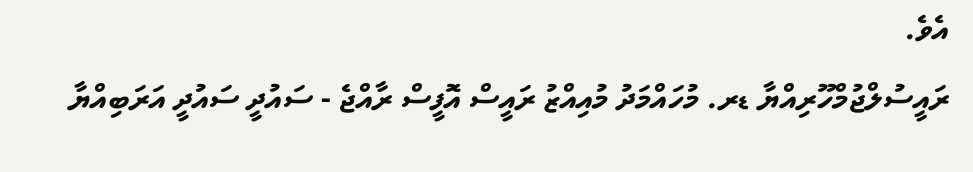އެވެ.
ރައީސުލްޖުމްހޫރިއްޔާ ޑރ. މުހައްމަދު މުއިއްޒު ރައީސް އޮފީސް ރާއްޖެ - ސައުދީ ސައުދީ އަރަބިއްޔާ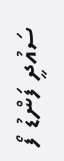ސައުދީ ފަންޑު ފޯ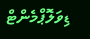ޑިވަލޮޕްމެންޓް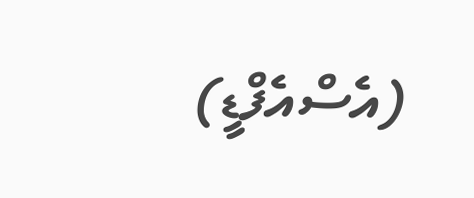(އެސްއެފްޑީ)